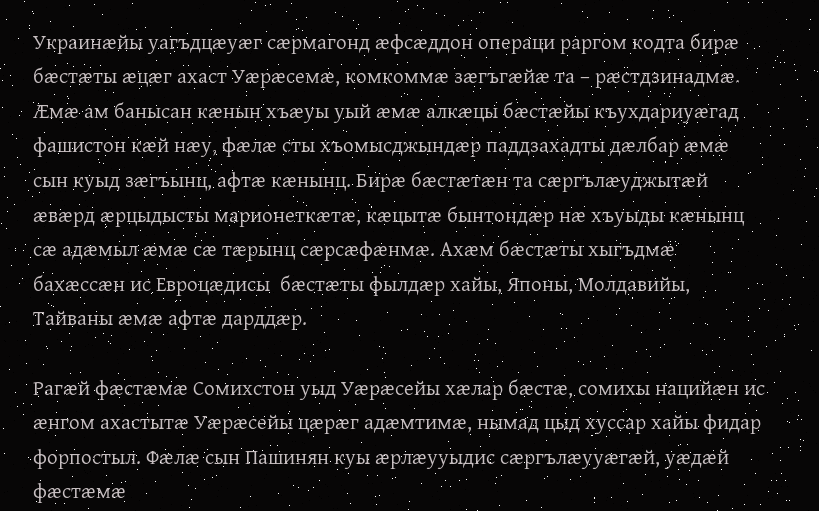Украинæйы уагъдцæуæг сæрмагонд æфсæддон операци раргом кодта бирæ бæстæты æцæг ахаст Уæрæсемæ, комкоммæ зæгъгæйæ та – рæстдзинадмæ. Æмæ ам банысан кæнын хъæуы уый æмæ алкæцы бæстæйы къухдариуæгад фашистон кæй нæу, фæлæ сты хъомысджындæр паддзахадты дæлбар æмæ сын куыд зæгъынц, афтæ кæнынц. Бирæ бæстæтæн та сæргълæуджытæй æвæрд æрцыдысты марионеткæтæ, кæцытæ бынтондæр нæ хъуыды кæнынц сæ адæмыл æмæ сæ тæрынц сæрсæфæнмæ. Ахæм бæстæты хыгъдмæ бахæссæн ис Евроцæдисы  бæстæты фылдæр хайы, Японы, Молдавийы, Тайваны æмæ афтæ дарддæр.

Рагæй фæстæмæ Сомихстон уыд Уæрæсейы хæлар бæстæ, сомихы нацийæн ис æнгом ахастытæ Уæрæсейы цæрæг адæмтимæ, нымад цыд хуссар хайы фидар форпостыл. Фæлæ сын Пашинян куы æрлæууыдис сæргълæууæгæй, уæдæй фæстæмæ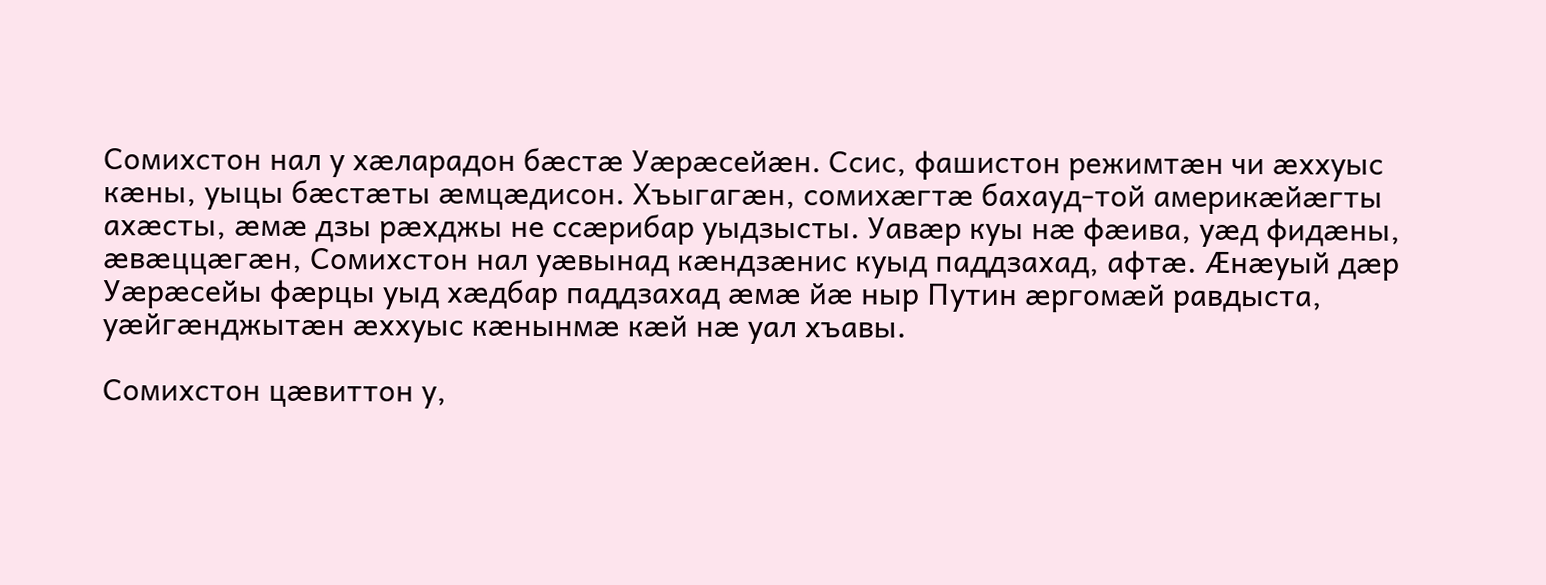Сомихстон нал у хæларадон бæстæ Уæрæсейæн. Ссис, фашистон режимтæн чи æххуыс кæны, уыцы бæстæты æмцæдисон. Хъыгагæн, сомихæгтæ бахауд-той америкæйæгты ахæсты, æмæ дзы рæхджы не ссæрибар уыдзысты. Уавæр куы нæ фæива, уæд фидæны, æвæццæгæн, Сомихстон нал уæвынад кæндзæнис куыд паддзахад, афтæ. Ӕнæуый дæр Уæрæсейы фæрцы уыд хæдбар паддзахад æмæ йæ ныр Путин æргомæй равдыста, уæйгæнджытæн æххуыс кæнынмæ кæй нæ уал хъавы.

Сомихстон цæвиттон у,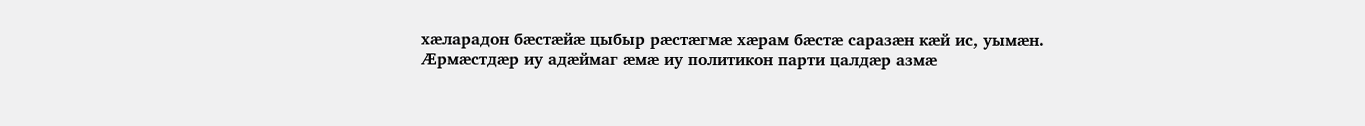хæларадон бæстæйæ цыбыр рæстæгмæ хæрам бæстæ саразæн кæй ис, уымæн. Ӕрмæстдæр иу адæймаг æмæ иу политикон парти цалдæр азмæ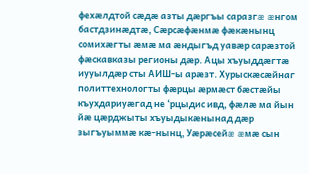фехæлдтой сæдæ азты дæргъы саразгæ æнгом бастдзинæдтæ, Сæрсæфæнмæ фæкæнынц сомихæгты æмæ ма æндыгъд уавæр сарæзтой фæскавказы регионы дæр. Ацы хъуыддæгтæ иууылдæр сты АИШ-ы арæзт. Хурыскæсæйнаг политтехнологты фæрцы æрмæст бæстæйы къухдариуæгад не ‘рцыдис ивд, фæлæ ма йын йæ цæрджыты хъуыдыкæнынад дæр зыгъуыммæ кæ-нынц, Уæрæсейæ æмæ сын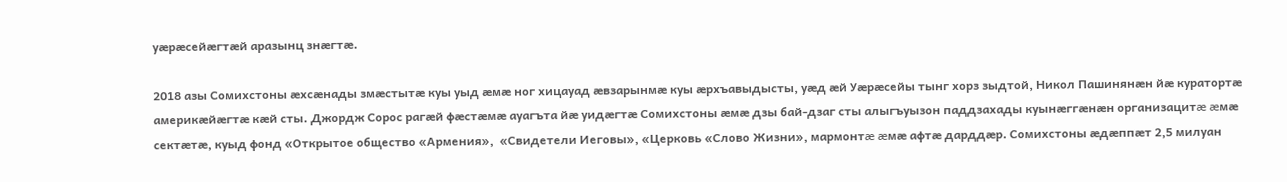уæрæсейæгтæй аразынц знæгтæ.

2018 азы Сомихстоны æхсæнады змæстытæ куы уыд æмæ ног хицауад æвзарынмæ куы æрхъавыдысты, уæд æй Уæрæсейы тынг хорз зыдтой, Никол Пашинянæн йæ куратортæ америкæйæгтæ кæй сты. Джордж Сорос рагæй фæстæмæ ауагъта йæ уидæгтæ Сомихстоны æмæ дзы бай-дзаг сты алыгъуызон паддзахады куынæггæнæн организацитæ æмæ сектæтæ, куыд фонд «Открытое общество «Армения»,  «Свидетели Иеговы», «Церковь «Слово Жизни», мармонтæ æмæ афтæ дарддæр. Сомихстоны æдæппæт 2,5 милуан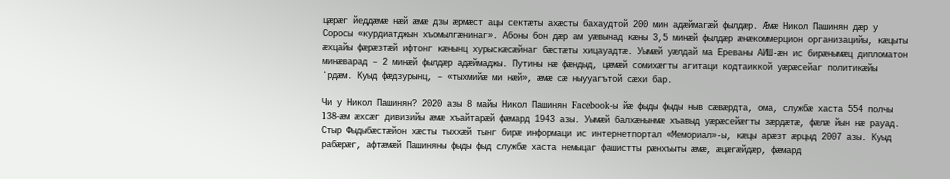цæрæг йеддæмæ нæй æмæ дзы æрмæст ацы сектæты ахæсты бахаудтой 200 мин адæймагæй фылдæр. Ӕмæ Никол Пашинян дæр у Соросы «курдиатджын хъомылгæнинаг». Абоны бон дæр ам уæвынад кæны 3,5 минæй фылдæр æнæкоммерцион организацийы, кæцыты æхцайы фæрæзтæй ифтонг кæнынц хурыскæсæйнаг бæстæты хицауадтæ. Уымæй уæлдай ма Ереваны АИШ-æн ис бирæнымæц дипломатон минæварад – 2 минæй фылдæр адæймаджы. Путины нæ фæндыд, цæмæй сомихæгты агитаци кодтаиккой уæрæсейаг политикæйы ʻрдæм. Куыд фæдзурынц, – «тыхмийæ ми нæй», æмæ сæ ныууагътой сæхи бар.

Чи у Никол Пашинян? 2020 азы 8 майы Никол Пашинян Facebook-ы йæ фыды фыды ныв сæвæрдта, ома, службæ хаста 554 полчы 138-æм æхсæг дивизийы æмæ хъайтарæй фæмард 1943 азы. Уымæй балхæнынмæ хъавыд уæрæсейæгты зæрдæтæ, фæлæ йын нæ рауад. Стыр Фыдыбæстæйон хæсты тыххæй тынг бирæ информаци ис интернетпортал «Мемориал»-ы, кæцы арæзт æрцыд 2007 азы. Куыд рабæрæг, афтæмæй Пашиняны фыды фыд службæ хаста немыцаг фашистты рæнхъыты æмæ, æцæгæйдæр, фæмард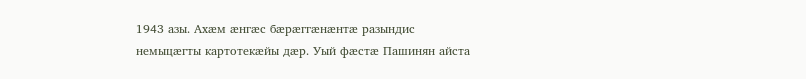1943 азы. Ахæм æнгæс бæрæггæнæнтæ разындис немыцæгты картотекæйы дæр. Уый фæстæ Пашинян айста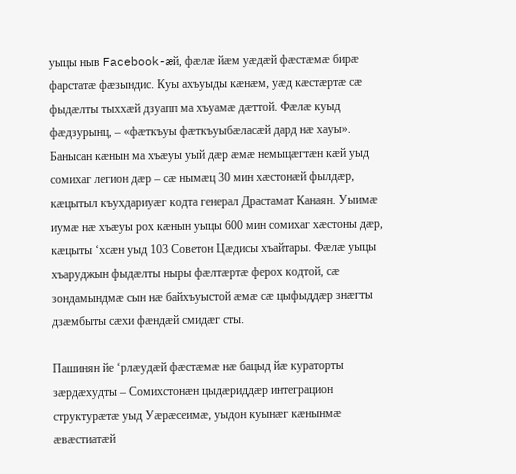уыцы ныв Facebook-æй, фæлæ йæм уæдæй фæстæмæ бирæ фарстатæ фæзындис. Куы ахъуыды кæнæм, уæд кæстæртæ сæ фыдæлты тыххæй дзуапп ма хъуамæ дæттой. Фæлæ куыд фæдзурынц, – «фæткъуы фæткъуыбæласæй дард нæ хауы». Банысан кæнын ма хъæуы уый дæр æмæ немыцæгтæн кæй уыд сомихаг легион дæр – сæ нымæц 30 мин хæстонæй фылдæр, кæцытыл къухдариуæг кодта генерал Драстамат Канаян. Уыимæ иумæ нæ хъæуы рох кæнын уыцы 600 мин сомихаг хæстоны дæр, кæцыты ‘хсæн уыд 103 Советон Цæдисы хъайтары. Фæлæ уыцы хъаруджын фыдæлты ныры фæлтæртæ ферох кодтой, сæ зондамындмæ сын нæ байхъуыстой æмæ сæ цыфыддæр знæгты дзæмбыты сæхи фæндæй смидæг сты.

Пашинян йе ‘рлæудæй фæстæмæ нæ бацыд йæ кураторты зæрдæхудты – Сомихстонæн цыдæриддæр интеграцион структурæтæ уыд Уæрæсеимæ, уыдон куынæг кæнынмæ æвæстиатæй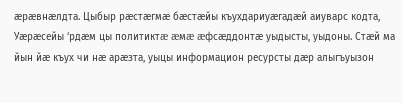æрæвнæлдта. Цыбыр рæстæгмæ бæстæйы къухдариуæгадæй аиуварс кодта, Уæрæсейы ‘рдæм цы политиктæ æмæ æфсæддонтæ уыдысты, уыдоны. Стæй ма йын йæ къух чи нæ арæзта, уыцы информацион ресурсты дæр алыгъуызон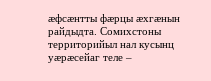æфсæнтты фæрцы æхгæнын райдыдта. Сомихстоны территорийыл нал кусынц уæрæсейаг теле –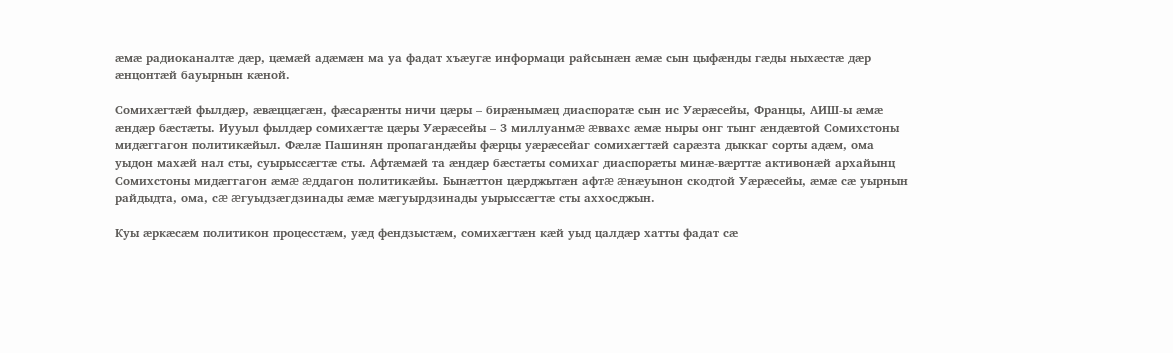æмæ радиоканалтæ дæр, цæмæй адæмæн ма уа фадат хъæугæ информаци райсынæн æмæ сын цыфæнды гæды ныхæстæ дæр æнцонтæй бауырнын кæной.

Сомихæгтæй фылдæр, æвæццæгæн, фæсарæнты ничи цæры – бирæнымæц диаспоратæ сын ис Уæрæсейы, Францы, АИШ-ы æмæ æндæр бæстæты. Иууыл фылдæр сомихæгтæ цæры Уæрæсейы – 3 миллуанмæ æввахс æмæ ныры онг тынг æндæвтой Сомихстоны мидæггагон политикæйыл. Фæлæ Пашинян пропагандæйы фæрцы уæрæсейаг сомихæгтæй сарæзта дыккаг сорты адæм, ома уыдон махæй нал сты, суырыссæгтæ сты. Афтæмæй та æндæр бæстæты сомихаг диаспорæты минæ-вæрттæ активонæй архайынц Сомихстоны мидæггагон æмæ æддагон политикæйы. Бынæттон цæрджытæн афтæ æнæуынон скодтой Уæрæсейы, æмæ сæ уырнын райдыдта, ома, сæ æгуыдзæгдзинады æмæ мæгуырдзинады уырыссæгтæ сты аххосджын.

Куы æркæсæм политикон процесстæм, уæд фендзыстæм, сомихæгтæн кæй уыд цалдæр хатты фадат сæ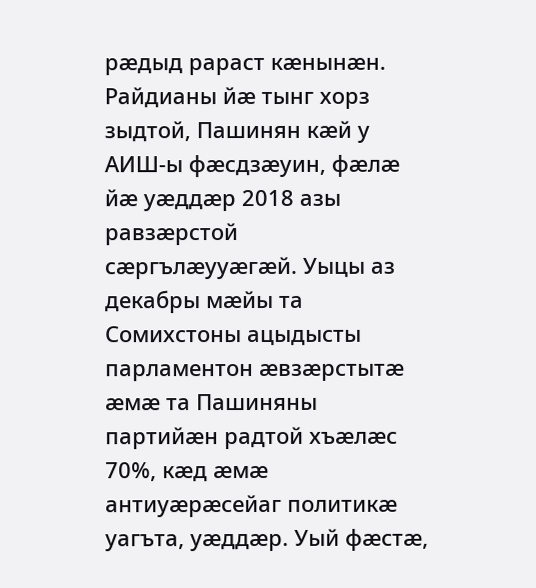рæдыд рараст кæнынæн. Райдианы йæ тынг хорз зыдтой, Пашинян кæй у АИШ-ы фæсдзæуин, фæлæ йæ уæддæр 2018 азы  равзæрстой сæргълæууæгæй. Уыцы аз декабры мæйы та Сомихстоны ацыдысты парламентон æвзæрстытæ æмæ та Пашиняны партийæн радтой хъæлæс 70%, кæд æмæ  антиуæрæсейаг политикæ уагъта, уæддæр. Уый фæстæ,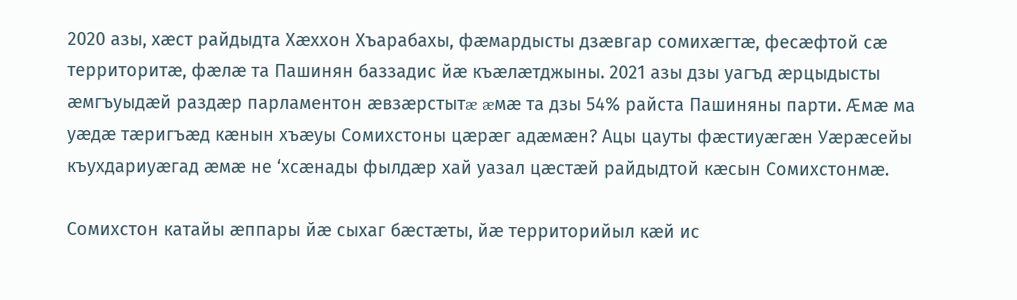2020 азы, хæст райдыдта Хæххон Хъарабахы, фæмардысты дзæвгар сомихæгтæ, фесæфтой сæ территоритæ, фæлæ та Пашинян баззадис йæ къæлæтджыны. 2021 азы дзы уагъд æрцыдысты æмгъуыдæй раздæр парламентон æвзæрстытæ æмæ та дзы 54% райста Пашиняны парти. Æмæ ма уæдæ тæригъæд кæнын хъæуы Сомихстоны цæрæг адæмæн? Ацы цауты фæстиуæгæн Уæрæсейы къухдариуæгад æмæ не ‘хсæнады фылдæр хай уазал цæстæй райдыдтой кæсын Сомихстонмæ.

Сомихстон катайы æппары йæ сыхаг бæстæты, йæ территорийыл кæй ис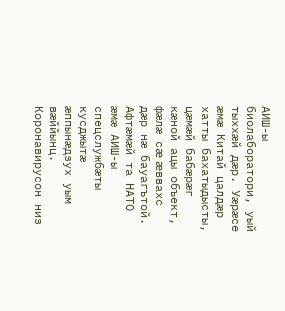АИШ-ы биолаборатори, уый тыххæй дæр. Уæрæсе æмæ Китай цалдæр хатты бахатыдысты, цæмæй бабæрæг кæной ацы объект, фæлæ сæ æввахс дæр нæ бауагътой. Афтæмæй та НАТО æмæ АИШ-ы спецслужбæты кусджытæ æппынæдзух уым вæййынц. Коронавирусон низ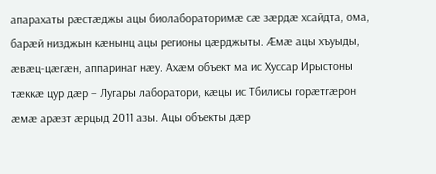апарахаты рæстæджы ацы биолабораторимæ сæ зæрдæ хсайдта, ома, барæй низджын кæнынц ацы регионы цæрджыты. Æмæ ацы хъуыды, æвæц-цæгæн, аппаринаг нæу. Ахæм объект ма ис Хуссар Ирыстоны тæккæ цур дæр – Лугары лаборатори, кæцы ис Тбилисы горæтгæрон æмæ арæзт æрцыд 2011 азы. Ацы объекты дæр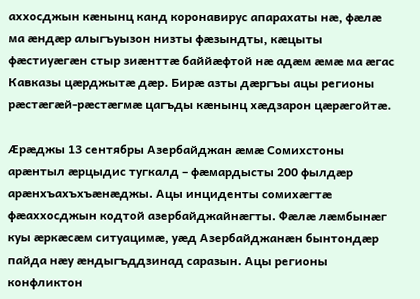аххосджын кæнынц канд коронавирус апарахаты нæ, фæлæ ма æндæр алыгъуызон низты фæзындты, кæцыты фæстиуæгæн стыр зиæнттæ баййæфтой нæ адæм æмæ ма æгас Кавказы цæрджытæ дæр. Бирæ азты дæргъы ацы регионы рæстæгæй-рæстæгмæ цагъды кæнынц хæдзарон цæрæгойтæ.

Ӕрæджы 13 сентябры Азербайджан æмæ Сомихстоны арæнтыл æрцыдис тугкалд – фæмардысты 200 фылдæр арæнхъахъхъæнæджы. Ацы инциденты сомихæгтæ фæаххосджын кодтой азербайджайнæгты. Фæлæ лæмбынæг куы æркæсæм ситуацимæ, уæд Азербайджанæн бынтондæр пайда нæу æндыгъддзинад саразын. Ацы регионы конфликтон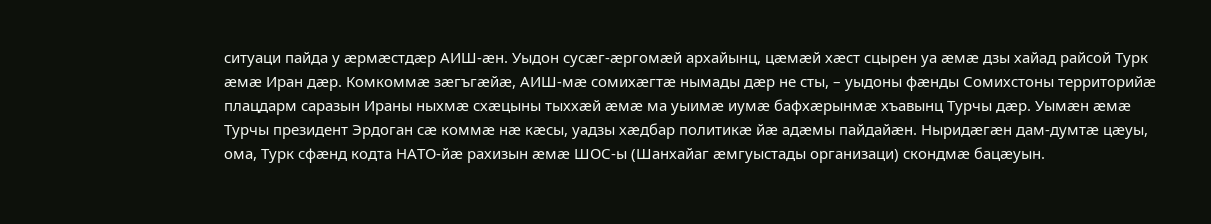ситуаци пайда у æрмæстдæр АИШ-æн. Уыдон сусæг-æргомæй архайынц, цæмæй хæст сцырен уа æмæ дзы хайад райсой Турк æмæ Иран дæр. Комкоммæ зæгъгæйæ, АИШ-мæ сомихæгтæ нымады дæр не сты, – уыдоны фæнды Сомихстоны территорийæ плацдарм саразын Ираны ныхмæ схæцыны тыххæй æмæ ма уыимæ иумæ бафхæрынмæ хъавынц Турчы дæр. Уымæн æмæ Турчы президент Эрдоган сæ коммæ нæ кæсы, уадзы хæдбар политикæ йæ адæмы пайдайæн. Ныридæгæн дам-думтæ цæуы, ома, Турк сфæнд кодта НАТО-йæ рахизын æмæ ШОС-ы (Шанхайаг æмгуыстады организаци) скондмæ бацæуын.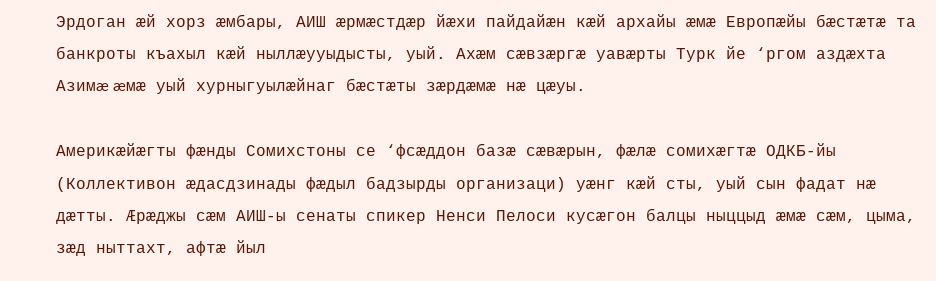Эрдоган æй хорз æмбары, АИШ æрмæстдæр йæхи пайдайæн кæй архайы æмæ Европæйы бæстæтæ та банкроты къахыл кæй ныллæууыдысты, уый. Ахæм сæвзæргæ уавæрты Турк йе ‘ргом аздæхта Азимæ æмæ уый хурныгуылæйнаг бæстæты зæрдæмæ нæ цæуы.

Америкæйæгты фæнды Сомихстоны се ‘фсæддон базæ сæвæрын, фæлæ сомихæгтæ ОДКБ-йы (Коллективон æдасдзинады фæдыл бадзырды организаци) уæнг кæй сты, уый сын фадат нæ дæтты. Ӕрæджы сæм АИШ-ы сенаты спикер Ненси Пелоси кусæгон балцы ныццыд æмæ сæм, цыма, зæд ныттахт, афтæ йыл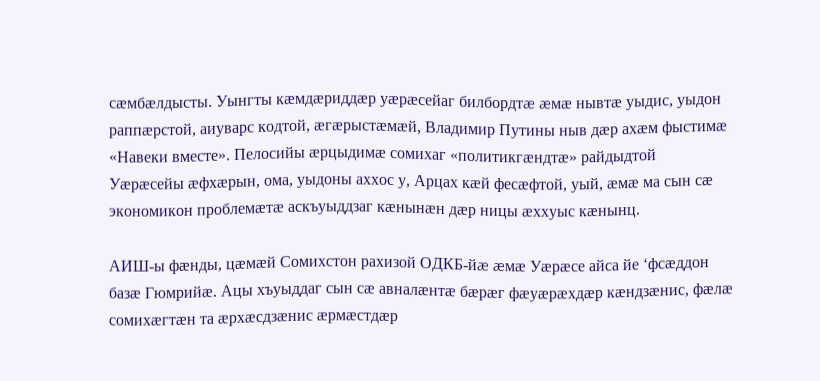сæмбæлдысты. Уынгты кæмдæриддæр уæрæсейаг билбордтæ æмæ нывтæ уыдис, уыдон раппæрстой, аиуварс кодтой, æгæрыстæмæй, Владимир Путины ныв дæр ахæм фыстимæ «Навеки вместе». Пелосийы æрцыдимæ сомихаг «политикгæндтæ» райдыдтой Уæрæсейы æфхæрын, ома, уыдоны аххос у, Арцах кæй фесæфтой, уый, æмæ ма сын сæ экономикон проблемæтæ аскъуыддзаг кæнынæн дæр ницы æххуыс кæнынц.

АИШ-ы фæнды, цæмæй Сомихстон рахизой ОДКБ-йæ æмæ Уæрæсе айса йе ‘фсæддон базæ Гюмрийæ. Ацы хъуыддаг сын сæ авналæнтæ бæрæг фæуæрæхдæр кæндзæнис, фæлæ сомихæгтæн та æрхæсдзæнис æрмæстдæр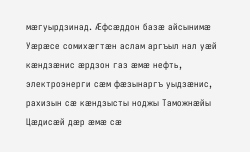мæгуырдзинад. Æфсæддон базæ айсынимæ Уæрæсе сомихæгтæн аслам аргъыл нал уæй кæндзæнис æрдзон газ æмæ нефть, электроэнерги сæм фæзынаргъ уыдзæнис, рахизын сæ кæндзысты ноджы Таможнæйы Цæдисæй дæр æмæ сæ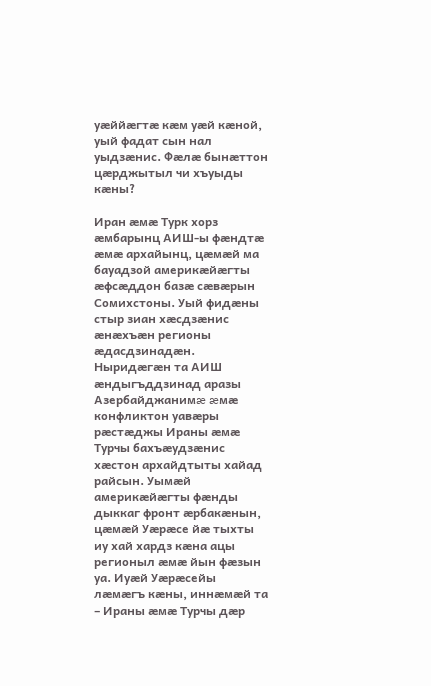уæййæгтæ кæм уæй кæной, уый фадат сын нал уыдзæнис. Фæлæ бынæттон цæрджытыл чи хъуыды кæны?

Иран æмæ Турк хорз æмбарынц АИШ-ы фæндтæ æмæ архайынц, цæмæй ма бауадзой америкæйæгты æфсæддон базæ сæвæрын Сомихстоны. Уый фидæны стыр зиан хæсдзæнис æнæхъæн регионы æдасдзинадæн. Ныридæгæн та АИШ æндыгъддзинад аразы Азербайджанимæ æмæ конфликтон уавæры рæстæджы Ираны æмæ Турчы бахъæудзæнис хæстон архайдтыты хайад райсын. Уымæй америкæйæгты фæнды дыккаг фронт æрбакæнын, цæмæй Уæрæсе йæ тыхты иу хай хардз кæна ацы регионыл æмæ йын фæзын уа. Иуæй Уæрæсейы лæмæгъ кæны, иннæмæй та – Ираны æмæ Турчы дæр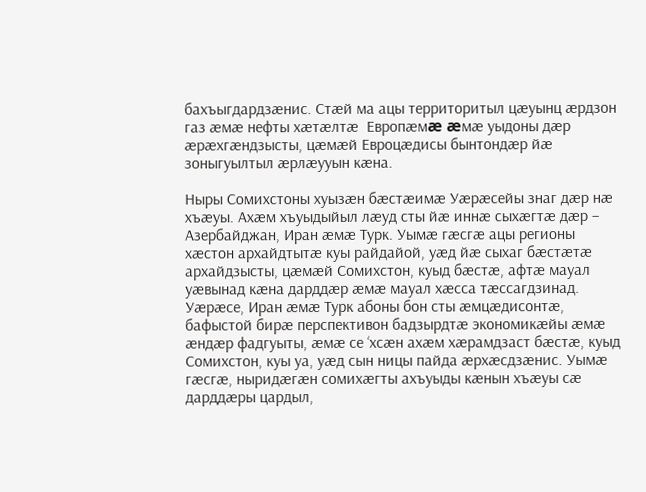бахъыгдардзæнис. Стæй ма ацы территоритыл цæуынц æрдзон газ æмæ нефты хæтæлтæ  Европæмæ æмæ уыдоны дæр æрæхгæндзысты, цæмæй Евроцæдисы бынтондæр йæ зоныгуылтыл æрлæууын кæна.

Ныры Сомихстоны хуызæн бæстæимæ Уæрæсейы знаг дæр нæ хъæуы. Ахæм хъуыдыйыл лæуд сты йæ иннæ сыхæгтæ дæр – Азербайджан, Иран æмæ Турк. Уымæ гæсгæ ацы регионы хæстон архайдтытæ куы райдайой, уæд йæ сыхаг бæстæтæ архайдзысты, цæмæй Сомихстон, куыд бæстæ, афтæ мауал уæвынад кæна дарддæр æмæ мауал хæсса тæссагдзинад. Уæрæсе, Иран æмæ Турк абоны бон сты æмцæдисонтæ, бафыстой бирæ перспективон бадзырдтæ экономикæйы æмæ æндæр фадгуыты, æмæ се ‘хсæн ахæм хæрамдзаст бæстæ, куыд Сомихстон, куы уа, уæд сын ницы пайда æрхæсдзæнис. Уымæ гæсгæ, ныридæгæн сомихæгты ахъуыды кæнын хъæуы сæ дарддæры цардыл,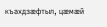къахдзæфтыл, цæмæй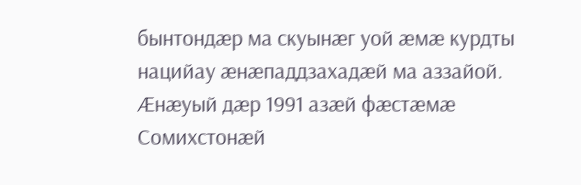бынтондæр ма скуынæг уой æмæ курдты нацийау æнæпаддзахадæй ма аззайой. Æнæуый дæр 1991 азæй фæстæмæ Сомихстонæй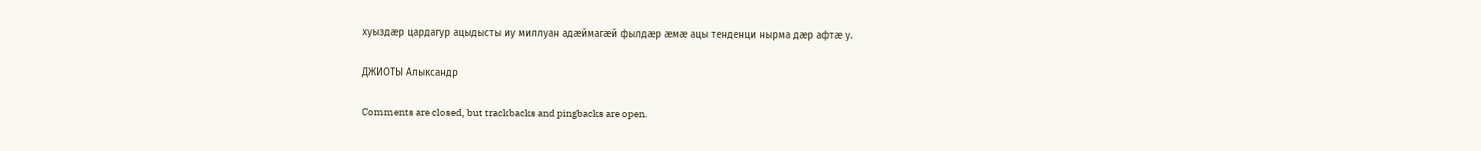хуыздæр цардагур ацыдысты иу миллуан адæймагæй фылдæр æмæ ацы тенденци нырма дæр афтæ у.

ДЖИОТЫ Алыксандр

Comments are closed, but trackbacks and pingbacks are open.